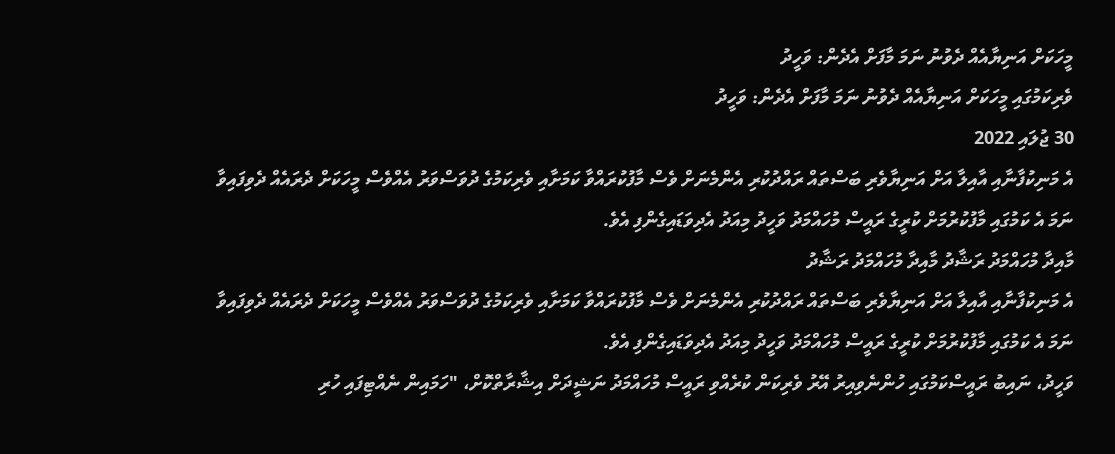މީހަކަށް އަނިޔާއެއް ދެވުނު ނަމަ މާފަށް އެދެން: ވަހީދު
ވެރިކަމުގައި މީހަކަށް އަނިޔާއެއް ދެވުނު ނަމަ މާފަށް އެދެން: ވަހީދު
30 ޖުލައި 2022
އެ މަނިކުފާނާއި އާއިލާ އަށް އަނިޔާވެރި ބަސްތައް ރައްދުކުރި އެންމެނަށް ވެސް މާފުކުރައްވާ ކަމަށާއި ވެރިކަމުގެ ދުވަސްވަރު އެއްވެސް މީހަކަށް ދެރައެއް ދެވިފައިވާ ނަމަ އެ ކަމުގައި މާފުކުރުމަށް ކުރީގެ ރައީސް މުހައްމަދު ވަހީދު މިއަދު އެދިވަޑައިގެންފި އެވެ.
މާއިދާ މުހައްމަދު ރަޝާދު މާއިދާ މުހައްމަދު ރަޝާދު
އެ މަނިކުފާނާއި އާއިލާ އަށް އަނިޔާވެރި ބަސްތައް ރައްދުކުރި އެންމެނަށް ވެސް މާފުކުރައްވާ ކަމަށާއި ވެރިކަމުގެ ދުވަސްވަރު އެއްވެސް މީހަކަށް ދެރައެއް ދެވިފައިވާ ނަމަ އެ ކަމުގައި މާފުކުރުމަށް ކުރީގެ ރައީސް މުހައްމަދު ވަހީދު މިއަދު އެދިވަޑައިގެންފި އެވެ.
ވަހީދު، ނައިބު ރައީސްކަމުގައި ހުންނެވިއިރު އޭރު ވެރިކަން ކުރެއްވި ރައީސް މުހައްމަދު ނަޝީދަށް އިޝާރާތްކޮށް، "ހަމައިން ނެއްޓިފައި ހުރި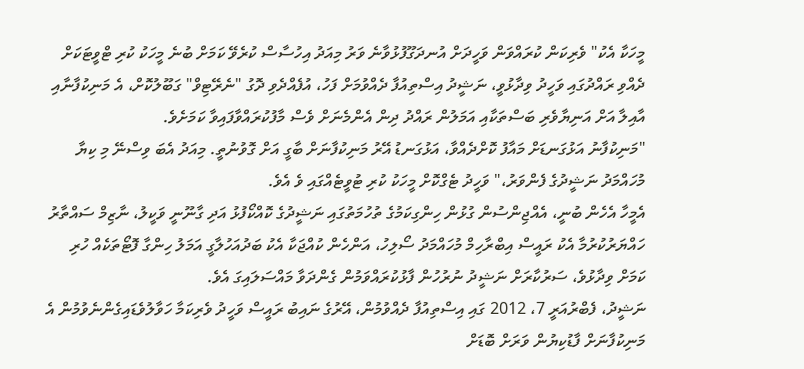މީހަކާ އެކު" ވެރިކަން ކުރައްވަން ވަހީދަށް އުނދަގޫފުޅުވާނެ ވަރު މިއަދު އިހުސާސް ކުރެވޭ ކަމަށް ބުނެ މީހަކު ކުރި ޓްވީޓަކަށް ދެއްވި ރައްދުގައި ވަހީދު ވިދާޅުވީ، ނަޝީދު އިސްތިއުފާ ދެއްވުމަށް ފަހު، އުފެއްދެވި ދޮގު "ނެރޭޓިވް" ގަބޫލުކޮށް، އެ މަނިކުފާނާއި އާއިލާ އަށް އަނިޔާވެރި ބަސްތަކާއި އަމަލުން ރައްދު ދިން އެންމެނަށް ވެސް މާފުކުރައްވާފައިވާ ކަމަށެވެ.
"މަނިކުފާނު އަޅުގަނޑަށް މައާފު ކޮށްދެއްވާ، އަޅުގަނޑު އޭރު މަނިކުފާނަށް ބާގީ އަށް ގޮވުނުތީ. މިއަދު އެބަ ވިސްނޭ މި ކިޔާ މުހައްމަދު ނަޝީދުގެ ފެންވަރު،" ވަހީދު ޓެގްކޮށް މީހަކު ކުރި ޓުވީޓެއްގައި ވެ އެވެ.
އެމީހާ އެހެން ބުނީ، އެއްޖިންސުން ގުޅުން ހިންގިކަމުގެ ތުހުމަތުގައި ނަޝީދުގެ ކޮއްކޯފުޅު އަދި ގާނޫނީ ވަކީލު، ނާޒިމް ސައްތާރު ހައްޔަރުކުރުމާ އެކު ރައީސް އިބްރާހިމް މުހައްމަދު ސޯލިހު، އަންހެން ކުއްޖަކާ އެކު ބަދުއަހުލާގީ އަމަލު ހިންގާ ފޮޓޯތަކެއް ހުރި ކަމަށް ވިދާޅުވެ، ސަރުކާރަށް ނަޝީދު ނުރުހުން ފާޅުކުރައްވަމުން ގެންދަވާ މައްސަލައިގަ އެވެ.
ނަޝީދު، ފެބްރުއަރީ 7، 2012 ގައި އިސްތިއުފާ ދެއްވުމުން، އޭރުގެ ނައިބު ރައީސް ވަހީދު ވެރިކަމާ ހަވާލުވެޑައިގެންނެވުމުން އެ މަނިކުފާނަށް ފާޑުކިޔުން ވަރަށް ބޮޑަށް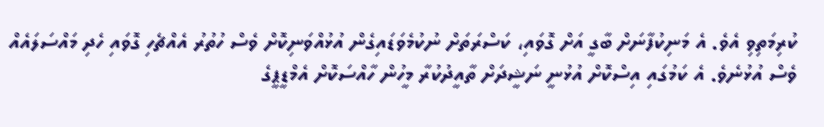ކުރިމަތިވި އެވެ. އެ މަނިކުފާނަށް ބާގީ އަށް ގޮވައި، ކަސްރަތަށް ނުކުމެވަޑައިގެން އުޅުއްވަނިކޮށް ވެސް ހުތުރު އެއްޗެހި ގޮވައި ހެދި މައްސަލައެއް ވެސް އުޅުނެވެ. އެ ކަމުގައި އިސްކޮށް އުޅުނީ ނަޝީދަށް ތާއީދުކުރާ މީހުން ހާއްސަކޮށް އެމްޑީޕީގެ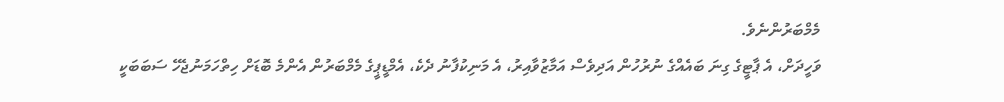މެމްބަރުންނެވެ.
ވަހީދަށް، އެ ޕާޓީގެ ގިނަ ބައެއްގެ ނުރުހުން އަދިވެސް އަމާޒުވާއިރު، އެ މަނިކުފާނު ދެކެ، އެމްޑީޕީގެ މެމްބަރުން އެންމެ ބޮޑަށް ހިތްހަމަނުޖެހޭ ސަބަބަކީ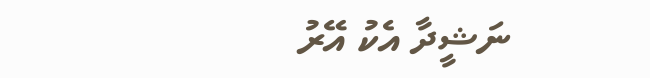ނަޝީދާ އެކު އޭރު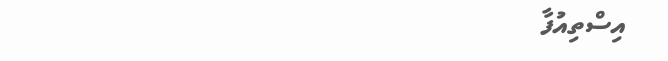އިސްތިއުފާ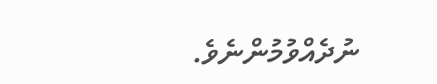ނުދެއްވުމުންނެވެ.